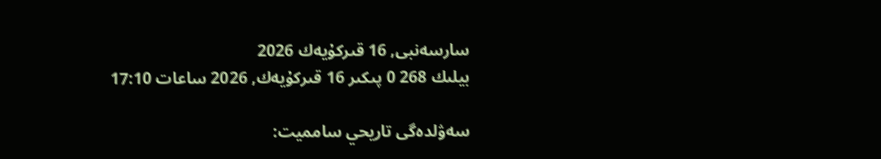سارسەنبى, 16 قىركۇيەك 2026
بيلىك 268 0 پىكىر 16 قىركۇيەك, 2026 ساعات 17:10

سەۋلدەگى تاريحي سامميت: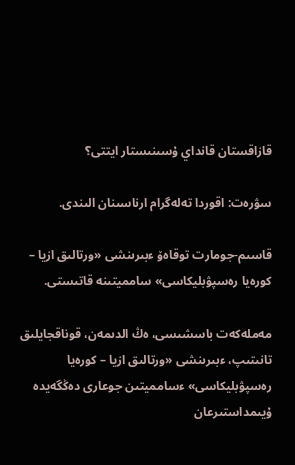قازاقستان قانداي ۇسىنىستار ايتتى؟

سۋرەت: اقوردا تەلەگرام ارناسىنان الىندى.

قاسىم-جومارت توقاەۆ ءبىرىنشى «ورتالىق ازيا – كورەيا رەسپۋبليكاسى» سامميتىنە قاتىستى.

مەملەكەت باسشىسى، ەڭ الدىمەن، قوناقجايلىق تانىتىپ، ءبىرىنشى «ورتالىق ازيا – كورەيا رەسپۋبليكاسى» ءسامميتىن جوعارى دەڭگەيدە ۇيىمداستىرعان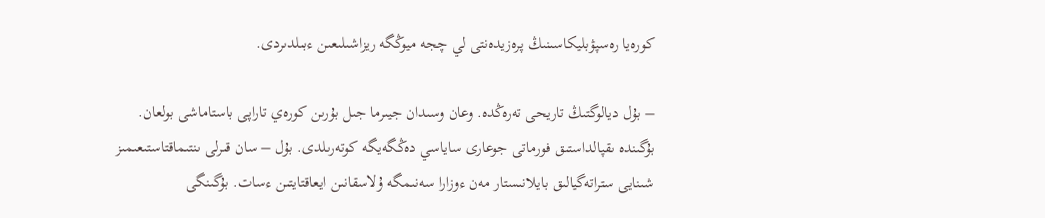كورەيا رەسپۋبليكاسىنىڭ پرەزيدەنتى لي چجە ميوڭگە ريزاشىلىعىن ءبىلدىردى.

– بۇل ديالوگتىڭ تاريحى تەرەڭدە. وعان وسىدان جيىرما جىل بۇرىن كورەي تاراپى باستاماشى بولعان. بۇگىندە ىقپالداستىق فورماتى جوعارى ساياسي دەڭگەيگە كوتەرىلدى. بۇل – سان قىرلى ىنتىماقتاستىعىمىز شىنايى ستراتەگيالىق بايلانىستار مەن ءوزارا سەنىمگە ۇلاسقانىن ايعاقتايتىن ءسات. بۇگىنگى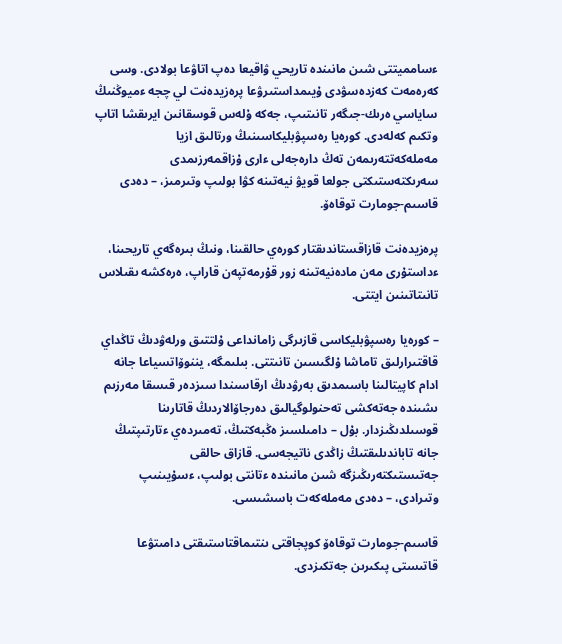ءسامميتتى شىن مانىندە تاريحي ۋاقيعا دەپ اتاۋعا بولادى. وسى كەرەمەت كەزدەسۋدى ۇيىمداستىرۋعا پرەزيدەنت لي چجە ءميوڭنىڭ ساياسي ەرىك-جىگەر تانىتىپ، جەكە ۇلەس قوسقانىن ايرىقشا اتاپ وتكىم كەلەدى. كورەيا رەسپۋبليكاسىنىڭ ورتالىق ازيا مەملەكەتتەرىمەن تەڭ دارەجەلى ءارى ۇزاقمەرزىمدى سەرىكتەستىكتى جولعا قويۋ نيەتىنە كۋا بولىپ وتىرمىز، – دەدى قاسىم-جومارت توقاەۆ.

پرەزيدەنت قازاقستاندىقتار كورەي حالقىنا، ونىڭ بىرەگەي تاريحىنا، ءداستۇرى مەن مادەنيەتىنە زور قۇرمەتپەن قاراپ، ەرەكشە ىقىلاس تانىتاتىنىن ايتتى.

– كورەيا رەسپۋبليكاسى قازىرگى زامانداعى ۇلتتىق ورلەۋدىڭ تاڭداي قاقتىرارلىق تاماشا ۇلگىسىن تانىتتى. بىلىمگە، يننوۆاتسياعا جانە ادام كاپيتالىنا باسىمدىق بەرۋدىڭ ارقاسىندا سىزدەر قىسقا مەرزىم ىشىندە جەتەكشى تەحنولوگيالىق دەرجاۆالاردىڭ قاتارىنا قوسىلدىڭىزدار. بۇل – دامىلسىز ەڭبەكتىڭ، تەمىردەي ءتارتىپتىڭ جانە تاباندىلىقتىڭ زاڭدى ناتيجەسى. قازاق حالقى جەتىستىكتەرىڭىزگە شىن مانىندە ءتانتى بولىپ، ءسۇيىنىپ وتىرادى، – دەدى مەملەكەت باسشىسى.

قاسىم-جومارت توقاەۆ كوپجاقتى ىنتىماقتاستىقتى دامىتۋعا قاتىستى پىكىرىن جەتكىزدى.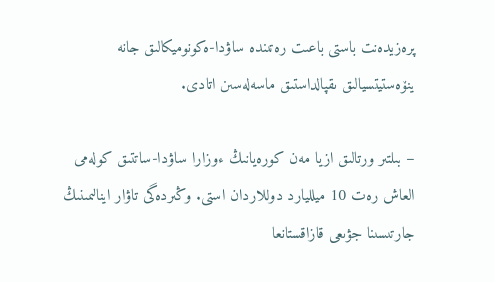پرەزيدەنت باستى باعىت رەتىندە ساۋدا-ەكونوميكالىق جانە ينۆەستيتسيالىق ىقپالداستىق ماسەلەسىن اتادى.

– بىلتىر ورتالىق ازيا مەن كورەيانىڭ ءوزارا ساۋدا-ساتتىق كولەمى العاش رەت 10 ميلليارد دوللاردان استى. وڭىردەگى تاۋار اينالىمىنىڭ جارتىسىنا جۋىعى قازاقستانعا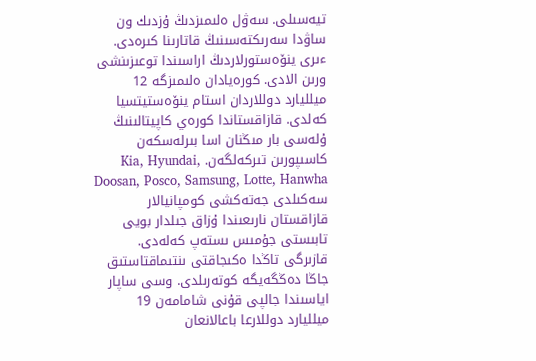تيەسىلى. سەۋل ەلىمىزدىڭ ۇزدىك ون ساۋدا سەرىكتەسىنىڭ قاتارىنا كىرەدى. ءىرى ينۆەستورلاردىڭ اراسىندا توعىزىنشى ورىن الادى. كورەيادان ەلىمىزگە 12 ميلليارد دوللاردان استام ينۆەستيتسيا كەلدى. قازاقستاندا كورەي كاپيتالىنىڭ ۇلەسى بار مىڭنان اسا بىرلەسكەن كاسىپورىن تىركەلگەن. Kia, Hyundai, Doosan, Posco, Samsung, Lotte, Hanwha سەكىلدى جەتەكشى كومپانيالار قازاقستان نارىعىندا ۇزاق جىلدار بويى تابىستى جۇمىس ىستەپ كەلەدى. قازىرگى تاڭدا ەكىجاقتى ىنتىماقتاستىق جاڭا دەڭگەيگە كوتەرىلدى. وسى ساپار اياسىندا جالپى قۇنى شامامەن 19 ميلليارد دوللارعا باعالانعان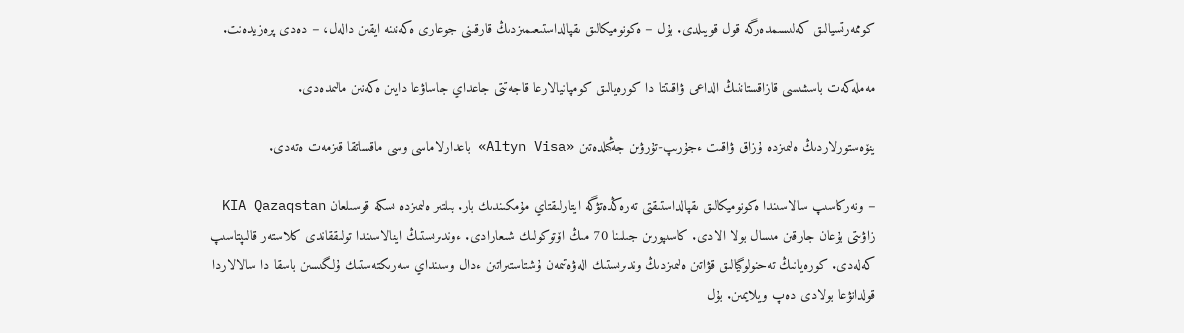كوممەرتسيالىق كەلىسىمدەرگە قول قويىلدى. بۇل – ەكونوميكالىق ىقپالداستىعىمىزدىڭ قارقىنى جوعارى ەكەنىنە ايقىن دالەل، – دەدى پرەزيدەنت.

مەملەكەت باسشىسى قازاقستاننىڭ الداعى ۋاقىتتا دا كورەيالىق كومپانيالارعا قاجەتتى جاعداي جاساۋعا دايىن ەكەنىن مالىمدەدى.

ينۆەستورلاردىڭ ەلىمىزدە ۇزاق ۋاقىت ءجۇرىپ-تۇرۋىن جەڭىلدەتىن «Altyn Visa» باعدارلاماسى وسى ماقساتقا قىزمەت ەتەدى.

– ونەركاسىپ سالاسىندا ەكونوميكالىق ىقپالداستىقتى تەرەڭدەتۋگە ايتارلىقتاي مۇمكىندىك بار. بىلتىر ەلىمىزدە ىسكە قوسىلعان KIA Qazaqstan زاۋىتى بۇعان جارقىن مىسال بولا الادى. كاسىپورىن جىلىنا 70 مىڭ اۆتوكولىك شىعارادى. ءوندىرىستىڭ اينالاسىندا تولىققاندى كلاستەر قالىپتاسىپ كەلەدى. كورەيانىڭ تەحنولوگيالىق قۋاتىن ەلىمىزدىڭ وندىرىستىك الەۋەتىمەن ۇشتاستىراتىن ءدال وسىنداي سەرىكتەستىك ۇلگىسىن باسقا دا سالالاردا قولدانۋعا بولادى دەپ ويلايمىن. بۇل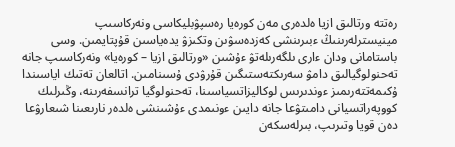رەتتە ورتالىق ازيا ەلدەرى مەن كورەيا رەسپۋبليكاسى ونەركاسىپ مينيسترلەرىنىڭ ءبىرىنشى كەزدەسۋىن وتكىزۋ يدەياسىن قۇپتايمىن. وسى باستامانى ودان ءارى ىلگەرىلەتۋ ءۇشىن «ورتالىق ازيا – كورەيا» ونەركاسىپ جانە تەحنولوگيالىق دامۋ سەرىكتەستىگىن قۇرۋدى ۇسىنامىن. اتالعان تەتىك اياسىندا ۇكىمەتتەرىمىز ءوندىرىس لوكاليزاتسياسىنا، تەحنولوگيا ترانسفەرىنە، وڭىرلىك كووپەراتسيانى دامىتۋعا جانە دايىن ءونىمدى ءۇشىنشى ەلدەر نارىعىنا شىعارۋعا دەن قويا وتىرىپ، بىرلەسكەن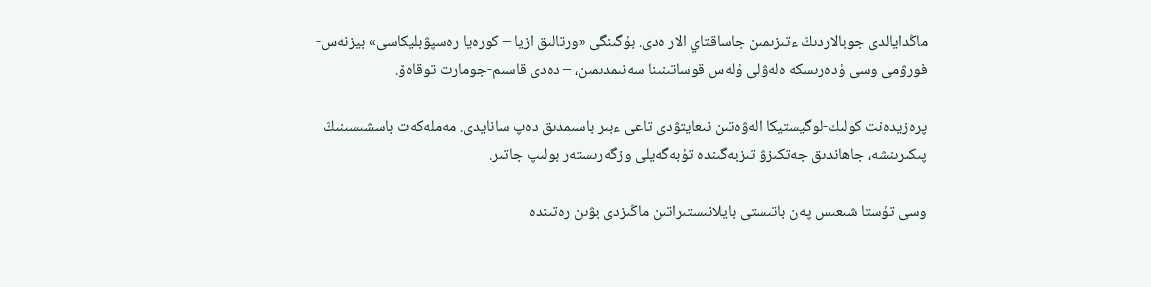ماڭدايالدى جوبالاردىڭ ءتىزىمىن جاساقتاي الار ەدى. بۇگىنگى «ورتالىق ازيا – كورەيا رەسپۋبليكاسى» بيزنەس-فورۋمى وسى ۇدەرىسكە ەلەۋلى ۇلەس قوساتىنىنا سەنىمدىمىن، – دەدى قاسىم-جومارت توقاەۆ.

پرەزيدەنت كولىك-لوگيستيكا الەۋەتىن نىعايتۋدى تاعى ءبىر باسىمدىق دەپ سانايدى. مەملەكەت باسشىسىنىڭ پىكىرىنشە، جاھاندىق جەتكىزۋ تىزبەگىندە تۇبەگەيلى وزگەرىستەر بولىپ جاتىر.

وسى تۇستا شىعىس پەن باتىستى بايلانىستىراتىن ماڭىزدى بۋىن رەتىندە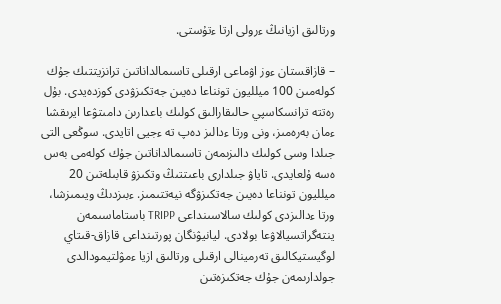ورتالىق ازيانىڭ ءرولى ارتا ءتۇستى.

– قازاقستان ءوز اۋماعى ارقىلى تاسىمالداناتىن ترانزيتتىك جۇك كولەمىن 100 ميلليون تونناعا دەيىن جەتكىزۋدى كوزدەيدى. بۇل رەتتە ترانسكاسپي حالىقارالىق كولىك باعدارىن دامىتۋعا ايرىقشا ءمان بەرەمىز، ونى ورتا ءدالىز دەپ تە ءجيى اتايدى. سوڭعى التى جىلدا وسى كولىك دالىزىمەن تاسىمالداناتىن جۇك كولەمى بەس ەسە ۇلعايدى. تاياۋ جىلدارى باعىتتىڭ وتكىزۋ قابىلەتىن 20 ميلليون تونناعا دەيىن جەتكىزۋگە نيەتتىمىز. ءبىزدىڭ ويىمىزشا، ورتا ءدالىزدى كولىك سالاسىنداعى TRIPP باستاماسىمەن ينتەگراتسيالاۋعا بولادى. ليانيۋنگان پورتىنداعى قازاق-قىتاي لوگيستيكالىق تەرمينالى ارقىلى ورتالىق ازيا ءمۋلتيمودالدى جولدارىمەن جۇك جەتكىزەتىن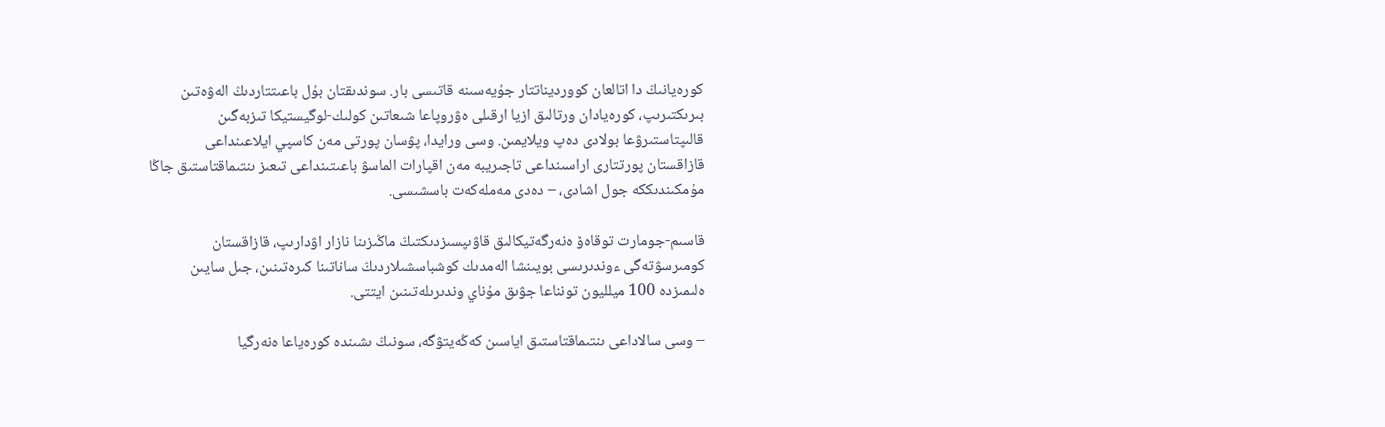كورەيانىڭ دا اتالعان كوورديناتتار جۇيەسىنە قاتىسى بار. سوندىقتان بۇل باعىتتاردىڭ الەۋەتىن بىرىكتىرىپ، كورەيادان ورتالىق ازيا ارقىلى ەۋروپاعا شىعاتىن كولىك-لوگيستيكا تىزبەگىن قالىپتاستىرۋعا بولادى دەپ ويلايمىن. وسى ورايدا، پۋسان پورتى مەن كاسپي ايلاعىنداعى قازاقستان پورتتارى اراسىنداعى تاجىريبە مەن اقپارات الماسۋ باعىتىنداعى تىعىز ىنتىماقتاستىق جاڭا مۇمكىندىككە جول اشادى، – دەدى مەملەكەت باسشىسى.

قاسىم-جومارت توقاەۆ ەنەرگەتيكالىق قاۋىپسىزدىكتىڭ ماڭىزىنا نازار اۋدارىپ، قازاقستان كومىرسۋتەگى ءوندىرىسى بويىنشا الەمدىك كوشباسشىلاردىڭ ساناتىنا كىرەتىنىن، جىل سايىن ەلىمىزدە 100 ميلليون تونناعا جۋىق مۇناي وندىرىلەتىنىن ايتتى.

– وسى سالاداعى ىنتىماقتاستىق اياسىن كەڭەيتۋگە، سونىڭ ىشىندە كورەياعا ەنەرگيا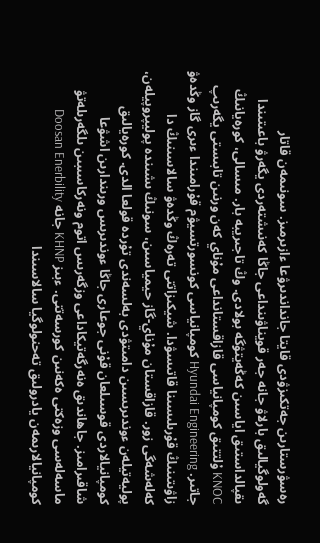رەسۋرستارىن جەتكىزۋدى قايتا جانداندىرۋعا ءازىرمىز. سونىمەن قاتار گەولوگيالىق بارلاۋ جانە جەر قويناۋىنداعى جاڭا كەنىشتەردى يگەرۋ باعىتىندا ىقپالداستىق اياسىن كەڭەيتۋگە بولادى. وڭ تاجىريبە بار. مىسالى، كورەيانىڭ KNOC ۇلتتىق كومپانياسى قازاقستانداعى مۇناي كەن ورنىن تابىستى يگەرىپ جاتىر. Hyundai Engineering كومپانياسى كونسورتسيۋم قۇرامىندا ءىرى گاز وڭدەۋ زاۋىتىنىڭ قۇرىلىسىنا قاتىسۋدا. شيكىزاتتى تەرەڭ وڭدەۋ سالاسىنىڭ دا كەلەشەگى زور. قازاقستان مۇناي-گاز حيمياسىن، سونىڭ ىشىندە پوليپروپيلەن، پوليەتيلەن ءوندىرىسىن دامىتۋدى بەلسەندى تۇردە قولعا الدى. كورەيالىق كومپانيالاردى قوسىلعان قۇنى جوعارى جاڭا ءوندىرىس ورىندارىن اشۋعا شاقىرامىز. جاھاندىق ەنەرگەتيكاداعى وزگەرىس اتوم ونەركاسىبىن ىلگەرىلەتۋ ماسەلەسى وزەكتى ەكەنىن كورسەتتى. ءبىز KHNP جانە Doosan Enerbility كومپانيالارىمەن يادرولىق تەحنولوگيا سالاسىندا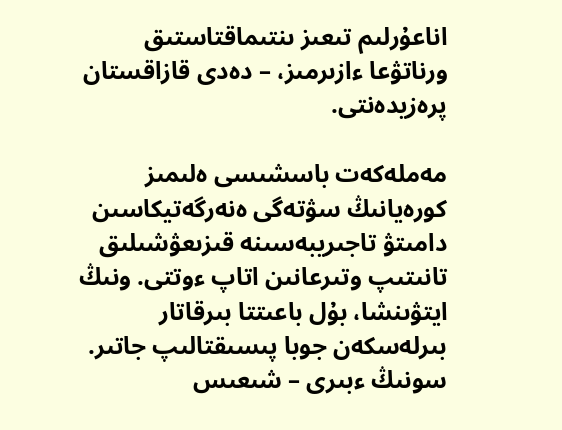اناعۇرلىم تىعىز ىنتىماقتاستىق ورناتۋعا ءازىرمىز، – دەدى قازاقستان پرەزيدەنتى.

مەملەكەت باسشىسى ەلىمىز كورەيانىڭ سۋتەگى ەنەرگەتيكاسىن دامىتۋ تاجىريبەسىنە قىزىعۋشىلىق تانىتىپ وتىرعانىن اتاپ ءوتتى. ونىڭ ايتۋىنشا، بۇل باعىتتا بىرقاتار بىرلەسكەن جوبا پىسىقتالىپ جاتىر. سونىڭ ءبىرى – شىعىس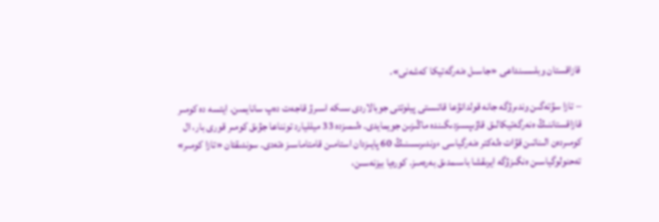قازاقستان وبلىسىنداعى «جاسىل ەنەرگەتيكا كەشەنى».

– تازا سۋتەگىن وندىرۋگە جانە قولدانۋعا قاتىستى پيلوتتى جوبالاردى ىسكە اسىرۋ قاجەت دەپ سانايمىن. ايتسە دە كومىر قازاقستاننىڭ ەنەرگەتيكالىق قاۋىپسىزدىگىندە ماڭىزىن جويمايدى. ەلىمىزدە 33 ميلليارد تونناعا جۋىق كومىر قورى بار، ال كومىردەن الىناتىن قۋات ەلەكتر ەنەرگياسى ءوندىرىسىنىڭ 60 پايىزدان استامىن قامتاماسىز ەتەدى. سوندىقتان «تازا كومىر» تەحنولوگياسىن ەنگىزۋگە ايرىقشا باسىمدىق بەرەمىز. كورەيا بيزنەسىن،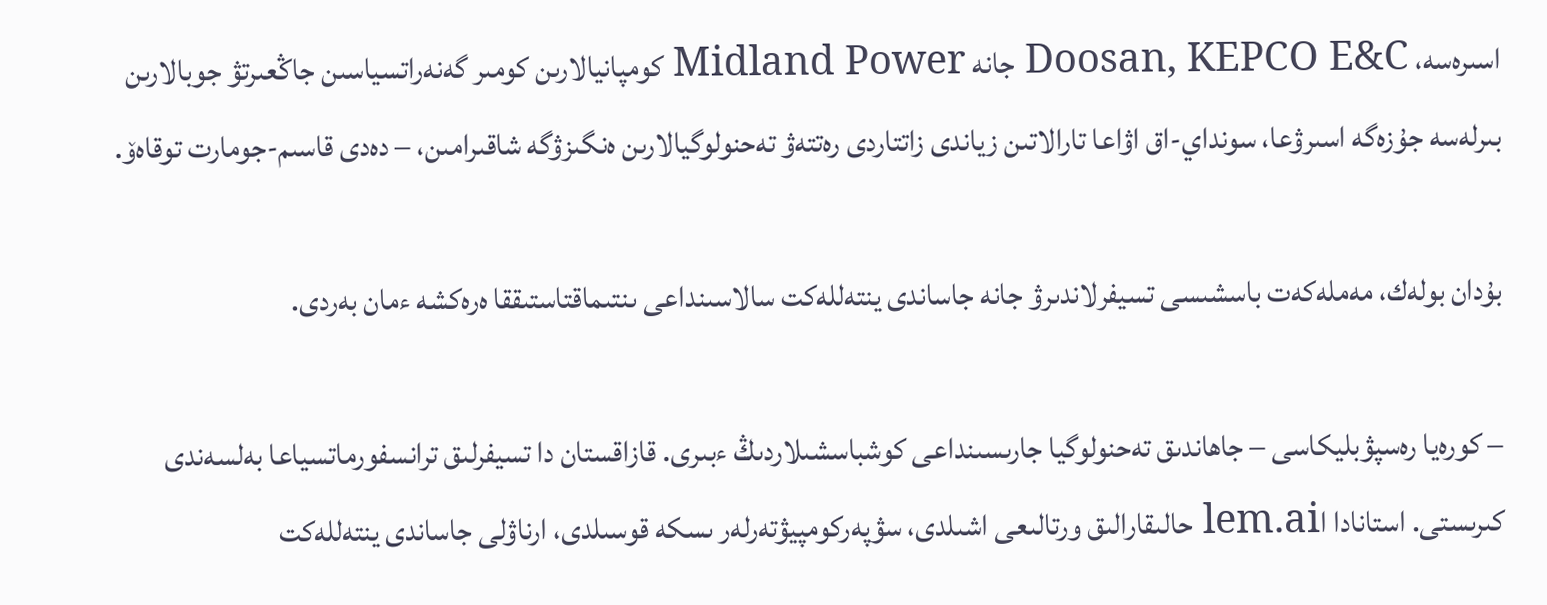اسىرەسە، Doosan, KEPCO E&C جانە Midland Power كومپانيالارىن كومىر گەنەراتسياسىن جاڭعىرتۋ جوبالارىن بىرلەسە جۇزەگە اسىرۋعا، سونداي-اق اۋاعا تارالاتىن زياندى زاتتاردى رەتتەۋ تەحنولوگيالارىن ەنگىزۋگە شاقىرامىن، – دەدى قاسىم-جومارت توقاەۆ.

بۇدان بولەك، مەملەكەت باسشىسى تسيفرلاندىرۋ جانە جاساندى ينتەللەكت سالاسىنداعى ىنتىماقتاستىققا ەرەكشە ءمان بەردى.

– كورەيا رەسپۋبليكاسى – جاھاندىق تەحنولوگيا جارىسىنداعى كوشباسشىلاردىڭ ءبىرى. قازاقستان دا تسيفرلىق ترانسفورماتسياعا بەلسەندى كىرىستى. استانادا اlem.ai حالىقارالىق ورتالىعى اشىلدى، سۋپەركومپيۋتەرلەر ىسكە قوسىلدى، ارناۋلى جاساندى ينتەللەكت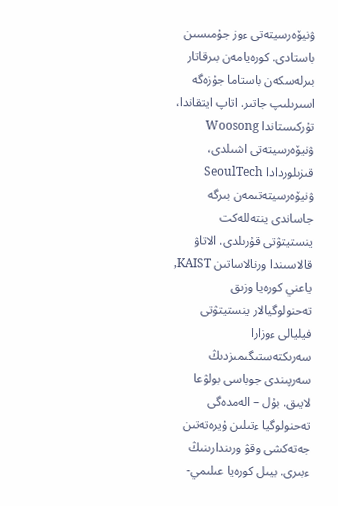ۋنيۆەرسيتەتى ءوز جۇمىسىن باستادى. كورەيامەن بىرقاتار بىرلەسكەن باستاما جۇزەگە اسىرىلىپ جاتىر. اتاپ ايتقاندا، تۇركىستاندا Woosong ۋنيۆەرسيتەتى اشىلدى، قىزىلوردادا SeoulTech ۋنيۆەرسيتەتىمەن بىرگە جاساندى ينتەللەكت ينستيتۋتى قۇرىلدى. الاتاۋ قالاسىندا ورنالاساتىن KAIST, ياعني كورەيا وزىق تەحنولوگيالار ينستيتۋتى فيليالى ءوزارا سەرىكتەستىگىمىزدىڭ سەرپىندى جوباسى بولۋعا لايىق. بۇل – الەمدەگى تەحنولوگيا ءتىلىن ۇيرەتەتىن جەتەكشى وقۋ ورىندارىنىڭ ءبىرى. بيىل كورەيا عىلىمي-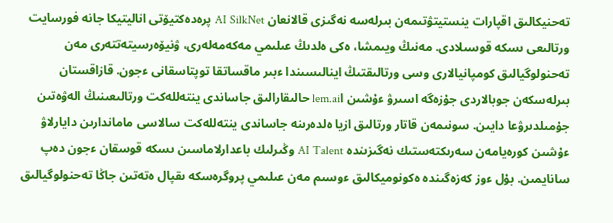تەحنيكالىق اقپارات ينستيتۋتىمەن بىرلەسە نەگىزى قالانعان AI SilkNet پرەدەكتيۆتى اناليتيكا جانە فورسايت ورتالىعى ىسكە قوسىلادى. مەنىڭ ويىمشا، ەكى ەلدىڭ عىلىمي مەكەمەلەرى، ۋنيۆەرسيتەتتەرى مەن تەحنولوگيالىق كومپانيالارى وسى ورتالىقتىڭ اينالىسىندا ءبىر ماقساتقا توپتاسقانى ءجون. قازاقستان بىرلەسكەن جوبالاردى جۇزەگە اسىرۋ ءۇشىن اlem.ai حالىقارالىق جاساندى ينتەللەكت ورتالىعىنىڭ الەۋەتىن جۇمىلدىرۋعا دايىن. سونىمەن قاتار ورتالىق ازيا ەلدەرىنە جاساندى ينتەللەكت سالاسى ماماندارىن دايارلاۋ ءۇشىن كورەيامەن سەرىكتەستىك نەگىزىندە AI Talent وڭىرلىك باعدارلاماسىن ىسكە قوسقان ءجون دەپ سانايمىن. بۇل ءوز كەزەگىندە ەكونوميكالىق ءوسىم مەن عىلىمي پروگرەسكە ىقپال ەتەتىن جاڭا تەحنولوگيالىق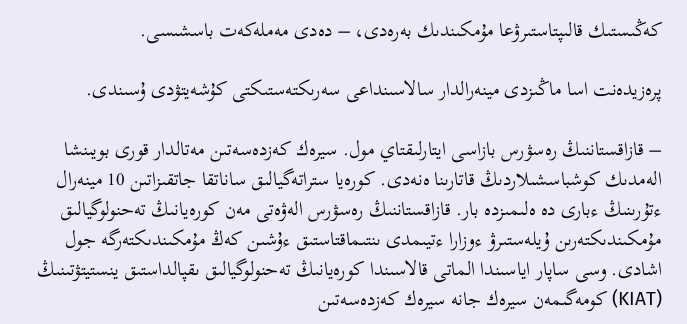كەڭىستىك قالىپتاستىرۋعا مۇمكىندىك بەرەدى، – دەدى مەملەكەت باسشىسى.

پرەزيدەنت اسا ماڭىزدى مينەرالدار سالاسىنداعى سەرىكتەستىكتى كۇشەيتۋدى ۇسىندى.

– قازاقستاننىڭ رەسۋرس بازاسى ايتارلىقتاي مول. سيرەك كەزدەسەتىن مەتالدار قورى بويىنشا الەمدىك كوشباسشىلاردىڭ قاتارىنا ەنەدى. كورەيا ستراتەگيالىق ساناتقا جاتقىزاتىن 10 مينەرال ءتۇرىنىڭ ءبارى دە ەلىمىزدە بار. قازاقستاننىڭ رەسۋرس الەۋەتى مەن كورەيانىڭ تەحنولوگيالىق مۇمكىندىكتەرىن ۇيلەستىرۋ ءوزارا ءتيىمدى ىنتىماقتاستىق ءۇشىن كەڭ مۇمكىندىكتەرگە جول اشادى. وسى ساپار اياسىندا الماتى قالاسىندا كورەيانىڭ تەحنولوگيالىق ىقپالداستىق ينستيتۋتىنىڭ (KIAT) كومەگىمەن سيرەك جانە سيرەك كەزدەسەتىن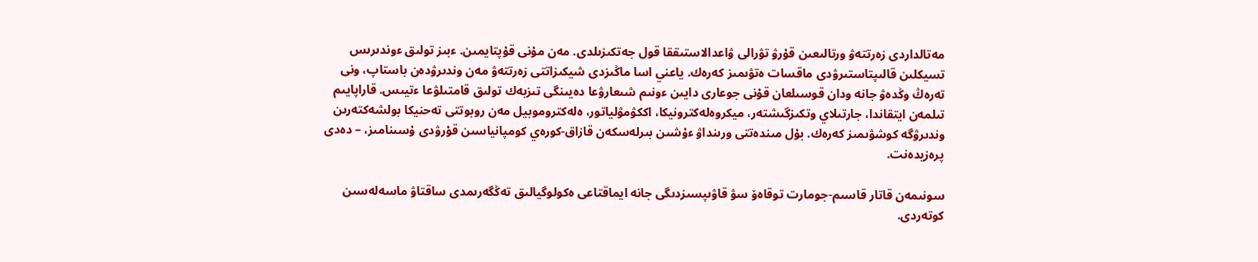مەتالداردى زەرتتەۋ ورتالىعىن قۇرۋ تۋرالى ۋاعدالاستىققا قول جەتكىزىلدى. مەن مۇنى قۇپتايمىن. ءبىز تولىق ءوندىرىس تسيكلىن قالىپتاستىرۋدى ماقسات ەتۋىمىز كەرەك. ياعني اسا ماڭىزدى شيكىزاتتى زەرتتەۋ مەن وندىرۋدەن باستاپ، ونى تەرەڭ وڭدەۋ جانە ودان قوسىلعان قۇنى جوعارى دايىن ءونىم شىعارۋعا دەيىنگى تىزبەك تولىق قامتىلۋعا ءتيىس. قاراپايىم تىلمەن ايتقاندا، جارتىلاي وتكىزگىشتەر، ميكروەلەكترونيكا، اككۋمۋلياتور، ەلەكتروموبيل مەن روبوتتى تەحنيكا بولشەكتەرىن وندىرۋگە كوشۋىمىز كەرەك. بۇل مىندەتتى ورىنداۋ ءۇشىن بىرلەسكەن قازاق-كورەي كومپانياسىن قۇرۋدى ۇسىنامىز، – دەدى پرەزيدەنت.

سونىمەن قاتار قاسىم-جومارت توقاەۆ سۋ قاۋىپسىزدىگى جانە ايماقتاعى ەكولوگيالىق تەڭگەرىمدى ساقتاۋ ماسەلەسىن كوتەردى.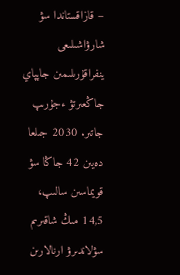– قازاقستاندا سۋ شارۋاشىلىعى ينفراقۇرىلىمىن جاپپاي جاڭعىرتۋ ءجۇرىپ جاتىر. 2030 جىلعا دەيىن 42 جاڭا سۋ قويماسىن سالىپ، 14,5 مىڭ شاقىرىم سۋلاندىرۋ ارنالارىن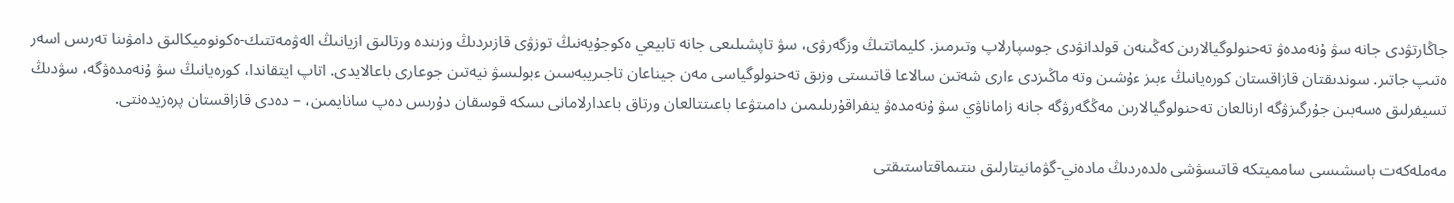جاڭارتۋدى جانە سۋ ۇنەمدەۋ تەحنولوگيالارىن كەڭىنەن قولدانۋدى جوسپارلاپ وتىرمىز. كليماتتىڭ وزگەرۋى، سۋ تاپشىلىعى جانە تابيعي ەكوجۇيەنىڭ توزۋى قازىردىڭ وزىندە ورتالىق ازيانىڭ الەۋمەتتىك-ەكونوميكالىق دامۋىنا تەرىس اسەر ەتىپ جاتىر. سوندىقتان قازاقستان كورەيانىڭ ءبىز ءۇشىن وتە ماڭىزدى ءارى شەتىن سالاعا قاتىستى وزىق تەحنولوگياسى مەن جيناعان تاجىريبەسىن ءبولىسۋ نيەتىن جوعارى باعالايدى. اتاپ ايتقاندا، كورەيانىڭ سۋ ۇنەمدەۋگە، سۋدىڭ تسيفرلىق ەسەبىن جۇرگىزۋگە ارنالعان تەحنولوگيالارىن مەڭگەرۋگە جانە زاماناۋي سۋ ۇنەمدەۋ ينفراقۇرىلىمىن دامىتۋعا باعىتتالعان ورتاق باعدارلامانى ىسكە قوسقان دۇرىس دەپ سانايمىن، – دەدى قازاقستان پرەزيدەنتى.

مەملەكەت باسشىسى سامميتكە قاتىسۋشى ەلدەردىڭ مادەني-گۋمانيتارلىق ىنتىماقتاستىقتى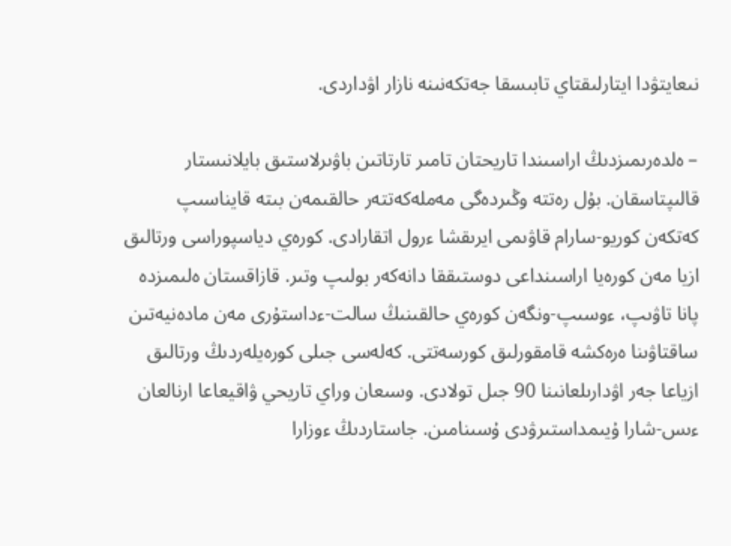نىعايتۋدا ايتارلىقتاي تابىسقا جەتكەنىنە نازار اۋداردى.

– ەلدەرىمىزدىڭ اراسىندا تاريحتان تامىر تارتاتىن باۋىرلاستىق بايلانىستار قالىپتاسقان. بۇل رەتتە وڭىردەگى مەملەكەتتەر حالقىمەن بىتە قايناسىپ كەتكەن كوريو-سارام قاۋىمى ايرىقشا ءرول اتقارادى. كورەي دياسپوراسى ورتالىق ازيا مەن كورەيا اراسىنداعى دوستىققا دانەكەر بولىپ وتىر. قازاقستان ەلىمىزدە پانا تاۋىپ، ءوسىپ-ونگەن كورەي حالقىنىڭ سالت-ءداستۇرى مەن مادەنيەتىن ساقتاۋىنا ەرەكشە قامقورلىق كورسەتتى. كەلەسى جىلى كورەيلەردىڭ ورتالىق ازياعا جەر اۋدارىلعانىنا 90 جىل تولادى. وسىعان وراي تاريحي ۋاقيعاعا ارنالعان ءىس-شارا ۇيىمداستىرۋدى ۇسىنامىن. جاستاردىڭ ءوزارا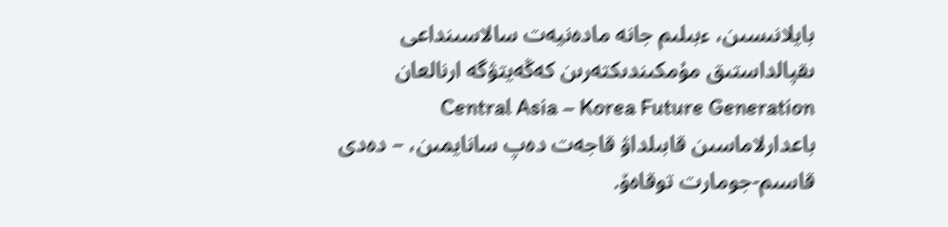بايلانىسىن، ءبىلىم جانە مادەنيەت سالاسىنداعى ىقپالداستىق مۇمكىندىكتەرىن كەڭەيتۋگە ارنالعان Central Asia – Korea Future Generation باعدارلاماسىن قابىلداۋ قاجەت دەپ سانايمىن، – دەدى قاسىم-جومارت توقاەۆ.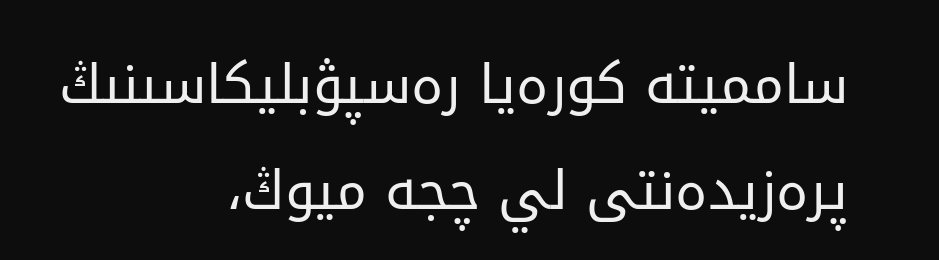سامميتە كورەيا رەسپۋبليكاسىنىڭ پرەزيدەنتى لي چجە ميوڭ،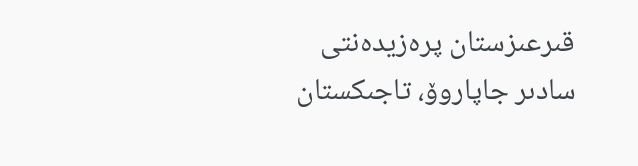قىرعىزستان پرەزيدەنتى سادىر جاپاروۆ، تاجىكستان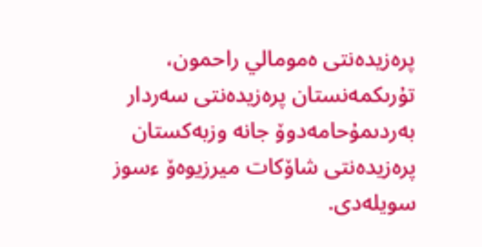پرەزيدەنتى ەمومالي راحمون، تۇرىكمەنستان پرەزيدەنتى سەردار بەردىمۇحامەدوۆ جانە وزبەكستان پرەزيدەنتى شاۆكات ميرزيوەۆ ءسوز سويلەدى.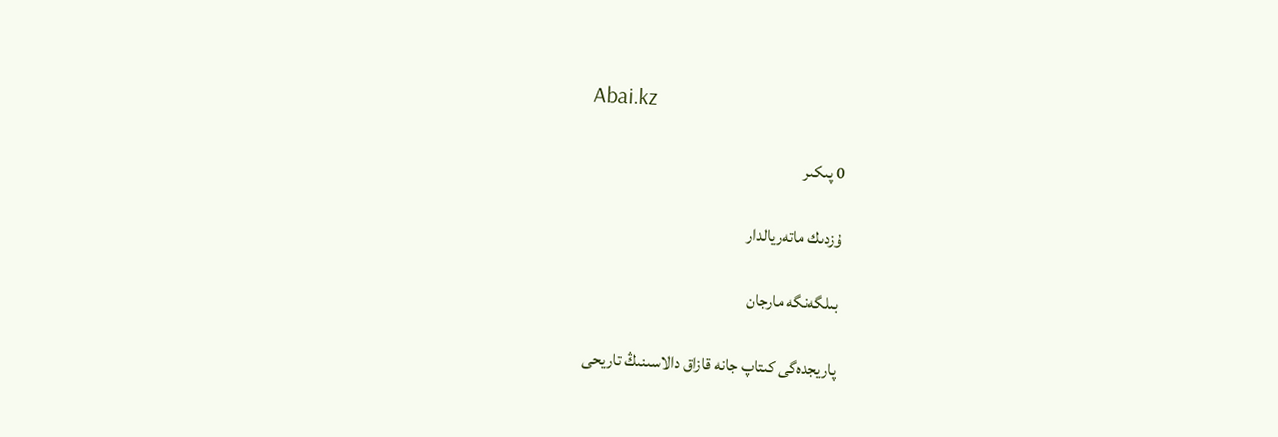Abai.kz

0 پىكىر

ۇزدىك ماتەريالدار

بىلگەنگە مارجان

پاريجدەگى كىتاپ جانە قازاق دالاسىنىڭ تاريحى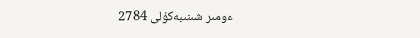ءومىر شىنىبەكۇلى 2784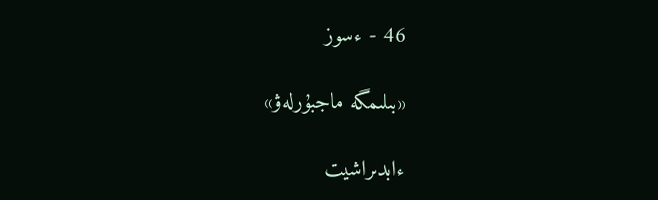46 - ءسوز

«بىلىمگە ماجبۇرلەۋ»

ءابدىراشيت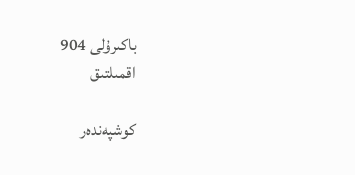باكىرۇلى 904
اقمىلتىق

كوشپەندەر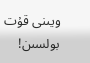ويىنى قۇت بولسىن!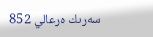سەرىك ەرعالي 852